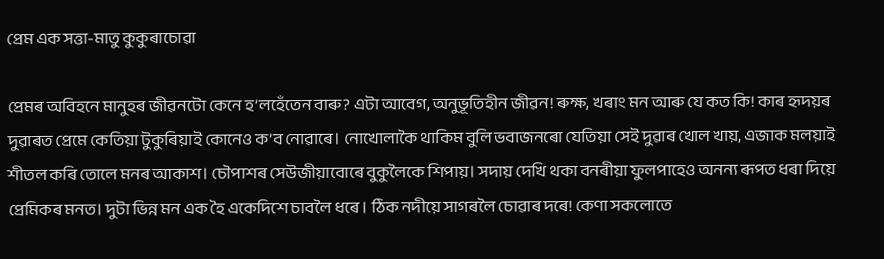প্ৰেম এক সত্তা-মাতু কুকুৰাচোৱা

প্ৰেমৰ অবিহনে মানুহৰ জীৱনটো কেনে হ’লহেঁতেন বাৰু? এটা আবেগ, অনুভূতিহীন জীৱন! ৰুক্ষ, খৰাং মন আৰু যে কত কি! কাৰ হৃদয়ৰ দুৱাৰত প্ৰেমে কেতিয়া টুকুৰিয়াই কোনেও ক’ব নোৱাৰে। নোখোলাকৈ থাকিম বুলি ভবাজনৰো যেতিয়া সেই দুৱাৰ খোল খায়, এজাক মলয়াই শীতল কৰি তোলে মনৰ আকাশ। চৌপাশৰ সেউজীয়াবোৰে বুকুলৈকে শিপায়। সদায় দেখি থকা বনৰীয়া ফুলপাহেও অনন্য ৰূপত ধৰা দিয়ে প্ৰেমিকৰ মনত। দুটা ভিন্ন মন এক হৈ একেদিশে চাবলৈ ধৰে । ঠিক নদীয়ে সাগৰলৈ চোৱাৰ দৰে! কেণা সকলোতে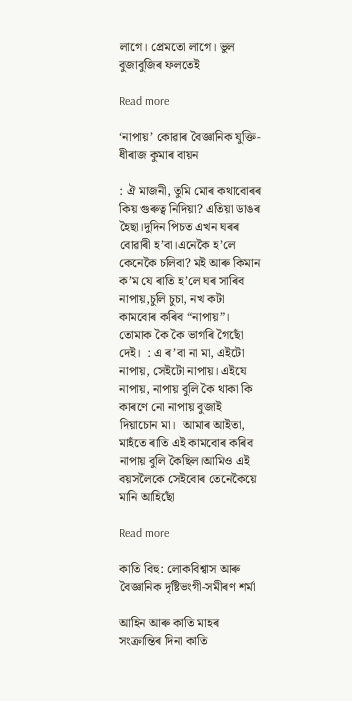লাগে। প্ৰেমতো লাগে। ভুল বুজাবুজিৰ ফলতেই

Read more

‘নাপায়’ কোৱাৰ বৈজ্ঞানিক যুক্তি-ধীৰাজ কুমাৰ বায়ন

: ঐ মাজনী, তুমি মোৰ কথাবোৰৰ কিয় গুৰুত্ব নিদিয়া? এতিয়া ডাঙৰ হৈছা।দুদিন পিচত এখন ঘৰৰ বোৱাৰী হ’বা।এনেকৈ হ’লে কেনেকৈ চলিবা? মই আৰু কিমান ক’ম যে ৰাতি হ’লে ঘৰ সাৰিব নাপায়,চুলি চুচা, নখ কটা কামবোৰ কৰিব “নাপায়”। তোমাক কৈ কৈ ভাগৰি গৈছোঁ দেই।  : এ ৰ’বা না মা, এইটো নাপায়, সেইটো নাপায়। এইযে নাপায়, নাপায় বুলি কৈ থাকা কি কাৰণে নো নাপায় বুজাই দিয়াচোন মা।  আমাৰ আইতা, মাহঁতে ৰাতি এই কামবোৰ কৰিব নাপায় বুলি কৈছিল।আমিও এই বয়সলৈকে সেইবোৰ তেনেকৈয়ে মানি আহিছোঁ

Read more

কাতি বিহু: লোকবিশ্বাস আৰু বৈজ্ঞানিক দৃষ্টিভংগী-সমীৰণ শৰ্মা

আহিন আৰু কাতি মাহৰ সংক্ৰান্তিৰ দিনা কাতি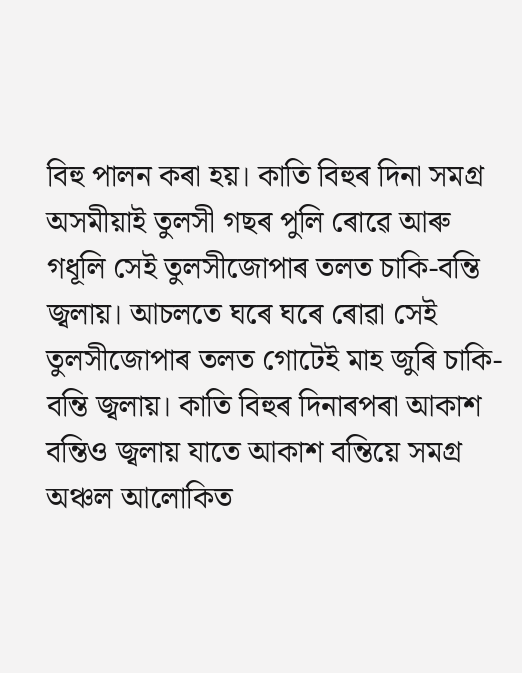বিহু পালন কৰা হয়। কাতি বিহুৰ দিনা সমগ্ৰ অসমীয়াই তুলসী গছৰ পুলি ৰোৱে আৰু গধূলি সেই তুলসীজোপাৰ তলত চাকি-বন্তি জ্বলায়। আচলতে ঘৰে ঘৰে ৰোৱা সেই তুলসীজোপাৰ তলত গোটেই মাহ জুৰি চাকি-বন্তি জ্বলায়। কাতি বিহুৰ দিনাৰপৰা আকাশ বন্তিও জ্বলায় যাতে আকাশ বন্তিয়ে সমগ্ৰ অঞ্চল আলোকিত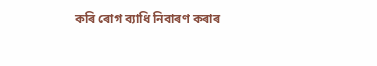কৰি ৰোগ ব্যাধি নিবাৰণ কৰাৰ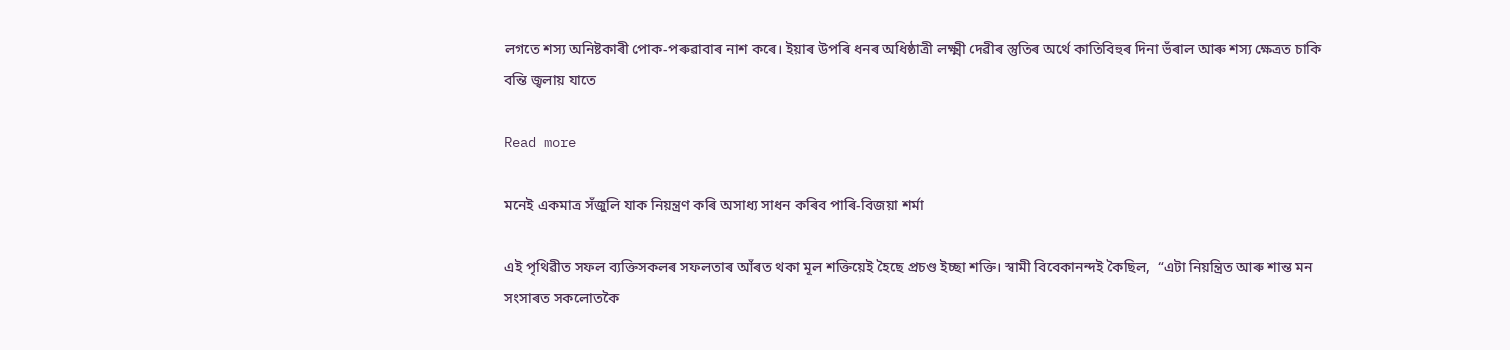লগতে শস্য অনিষ্টকাৰী পোক-পৰুৱাবাৰ নাশ কৰে। ইয়াৰ উপৰি ধনৰ অধিষ্ঠাত্ৰী লক্ষ্মী দেৱীৰ স্তুতিৰ অর্থে কাতিবিহুৰ দিনা ভঁৰাল আৰু শস্য ক্ষেত্ৰত চাকি বন্তি জ্বলায় যাতে

Read more

মনেই একমাত্ৰ সঁজুলি যাক নিয়ন্ত্ৰণ কৰি অসাধ্য সাধন কৰিব পাৰি-বিজয়া শৰ্মা

এই পৃথিৱীত সফল ব্যক্তিসকলৰ সফলতাৰ আঁৰত থকা মূল শক্তিয়েই হৈছে প্ৰচণ্ড ইচ্ছা শক্তি। স্বামী বিবেকানন্দই কৈছিল,  “এটা নিয়ন্ত্ৰিত আৰু শান্ত মন সংসাৰত সকলোতকৈ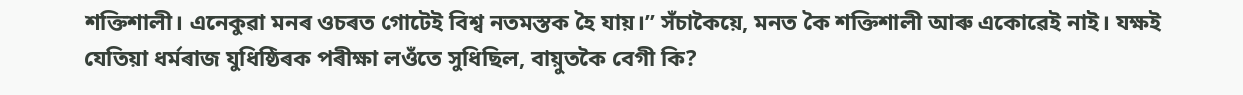শক্তিশালী। এনেকুৱা মনৰ ওচৰত গোটেই বিশ্ব নতমস্তক হৈ যায়।” সঁচাকৈয়ে, মনত কৈ শক্তিশালী আৰু একোৱেই নাই। যক্ষই যেতিয়া ধৰ্মৰাজ যুধিষ্ঠিৰক পৰীক্ষা লওঁতে সুধিছিল, বায়ুতকৈ বেগী কি?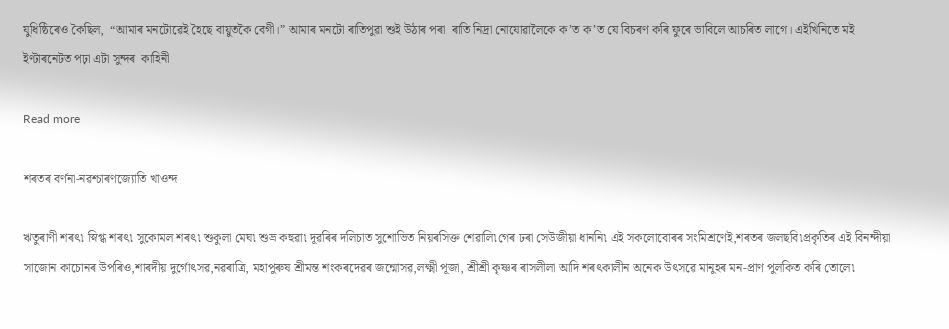যুধিষ্ঠিৰেও কৈছিল,  “আমাৰ মনটোৱেই হৈছে বায়ুতকৈ বেগী।” আমাৰ মনটো ৰাতিপুৱা শুই উঠাৰ পৰা  ৰাতি নিদ্ৰা নোযোৱালৈকে ক’ত ক’ত যে বিচৰণ কৰি ফুৰে ভাবিলে আচৰিত লাগে। এইখিনিতে মই ইণ্টাৰনেটত পঢ়া এটা সুন্দৰ  কাহিনী

Read more

শৰতৰ বৰ্ণনা-নৱশ্চাৰণজ্যোতি খাওন্দ

ঋতুৰাণী শৰৎ৷ স্নিগ্ধ শৰৎ৷ সুকোমল শৰৎ৷ শুকুলা মেঘ৷ শুভ্ৰ কহুৱা৷ দূৱৰিৰ দলিচাত সুশোভিত নিয়ৰসিক্ত শেৱালি৷গেৰ ঢৰা সেউজীয়া ধাননি৷ এই সকলোবোৰৰ সংমিশ্ৰণেই,শৰতৰ জলছবি৷প্ৰকৃতিৰ এই বিনন্দীয়া সাজোন কাচোনৰ উপৰিও,শাৰদীয় দুৰ্গোৎসৱ,নৱৰাত্ৰি, মহাপুৰুষ শ্ৰীমন্ত শংকৰদেৱৰ জন্মোসৱ,লক্ষ্মী পূজা, শ্ৰীশ্ৰী কৃষ্ণৰ ৰাসলীলা আদি শৰৎকালীন অনেক উৎসৱে মানুহৰ মন-প্ৰাণ পুলকিত কৰি তোলে৷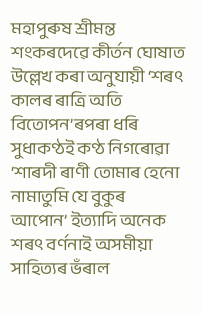মহাপুৰুষ শ্ৰীমন্ত শংকৰদেৱে কীৰ্তন ঘোষাত উল্লেখ কৰা অনুযায়ী ‘শৰৎ কালৰ ৰাত্ৰি অতি বিতোপন’ৰপৰা ধৰি সুধাকণ্ঠই কণ্ঠ নিগৰোৱা ‘শাৰদী ৰাণী তোমাৰ হেনো নামাতুমি যে বুকুৰ আপোন’ ইত্যাদি অনেক শৰৎ বৰ্ণনাই অসমীয়া সাহিত্যৰ ভঁৰাল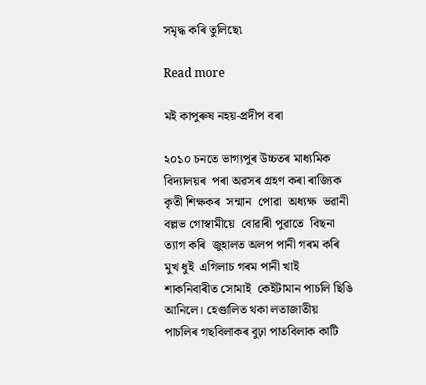সমৃদ্ধ কৰি তুলিছে৷

Read more

মই কাপুৰুষ নহয়-প্ৰদীপ বৰা

২০১০ চনতে ভাগ্যপুৰ উচ্চতৰ মাধ্যমিক বিদ্যালয়ৰ  পৰা অৱসৰ গ্ৰহণ কৰা ৰাজ্যিক কৃতী শিক্ষকৰ  সন্মান  পোৱা  অধ্যক্ষ  ভৱানী বল্লভ গোস্বামীয়ে  বোৱাৰী পুৱাতে  বিছনা ত্যাগ কৰি  জুহালত অলপ পানী গৰম কৰি মুখ ধুই  এগিলাচ গৰম পানী খাই  শাকনিবাৰীত সোমাই  কেইটামান পাচলি ছিঙি আনিলে। হেণ্ডালিত থকা লতাজাতীয় পাচলিৰ গছবিলাকৰ বুঢ়া পাতবিলাক কাটি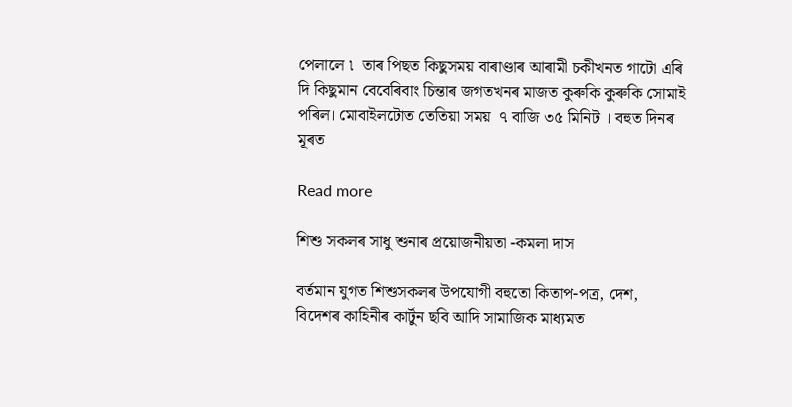পেলালে ৷  তাৰ পিছত কিছুসময় বাৰাণ্ডাৰ আৰামী চকীখনত গাটো এৰি দি কিছুমান বেবেৰিবাং চিন্তাৰ জগতখনৰ মাজত কুৰুকি কুৰুকি সোমাই পৰিল। মোবাইলটোত তেতিয়া সময়  ৭ বাজি ৩৫ মিনিট । বহুত দিনৰ মূৰত

Read more

শিশু সকলৰ সাধু শুনাৰ প্ৰয়োজনীয়তা -কমলা দাস

বৰ্তমান যুগত শিশুসকলৰ উপযোগী বহুতো কিতাপ-পত্ৰ, দেশ, বিদেশৰ কাহিনীৰ কাৰ্টুন ছবি আদি সামাজিক মাধ্যমত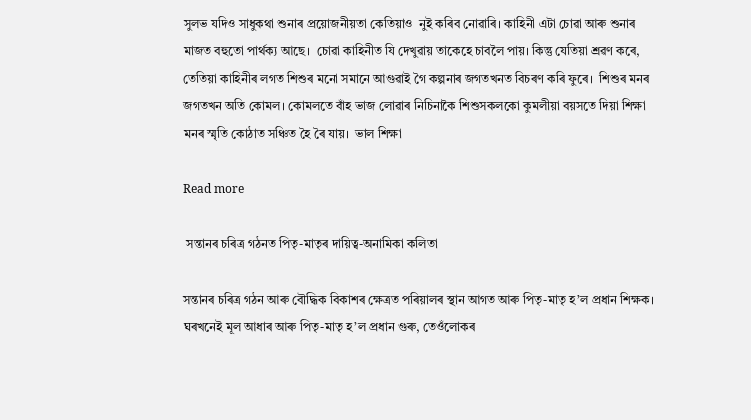সুলভ যদিও সাধুকথা শুনাৰ প্ৰয়োজনীয়তা কেতিয়াও  নুই কৰিব নোৱাৰি। কাহিনী এটা চোৱা আৰু শুনাৰ মাজত বহুতো পাৰ্থক্য আছে।  চোৱা কাহিনীত যি দেখুৱায় তাকেহে চাবলৈ পায়। কিন্তু যেতিয়া শ্ৰৱণ কৰে, তেতিয়া কাহিনীৰ লগত শিশুৰ মনো সমানে আগুৱাই গৈ কল্পনাৰ জগতখনত বিচৰণ কৰি ফুৰে।  শিশুৰ মনৰ জগতখন অতি কোমল। কোমলতে বাঁহ ভাজ লোৱাৰ নিচিনাকৈ শিশুসকলকো কুমলীয়া বয়সতে দিয়া শিক্ষা মনৰ স্মৃতি কোঠাত সঞ্চিত হৈ ৰৈ যায়।  ভাল শিক্ষা

Read more

 সন্তানৰ চৰিত্ৰ গঠনত পিতৃ-মাতৃৰ দায়িত্ব-অনামিকা কলিতা

সন্তানৰ চৰিত্ৰ গঠন আৰু বৌদ্ধিক বিকাশৰ ক্ষেত্ৰত পৰিয়ালৰ স্থান আগত আৰু পিতৃ-মাতৃ হ’ল প্ৰধান শিক্ষক। ঘৰখনেই মূল আধাৰ আৰু পিতৃ-মাতৃ হ’ল প্ৰধান গুৰু, তেওঁলোকৰ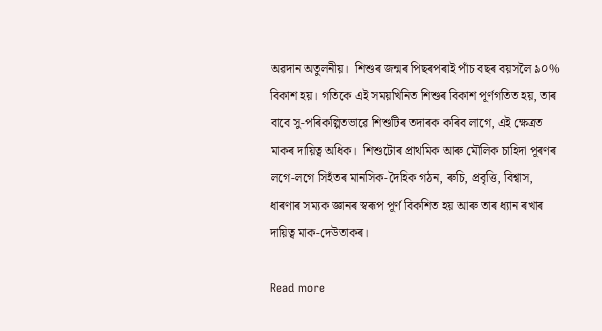অৱদান অতুলনীয়।  শিশুৰ জন্মৰ পিছৰপৰাই পাঁচ বছৰ বয়সলৈ ৯০% বিকাশ হয়। গতিকে এই সময়খিনিত শিশুৰ বিকাশ পূৰ্ণগতিত হয়, তাৰ বাবে সু-পৰিকল্পিতভাৱে শিশুটিৰ তদাৰক কৰিব লাগে, এই ক্ষেত্ৰত মাকৰ দায়িত্ব অধিক।  শিশুটোৰ প্ৰাথমিক আৰু মৌলিক চাহিদা পূৰণৰ লগে-লগে সিহঁতৰ মানসিক-দৈহিক গঠন, ৰুচি, প্ৰবৃত্তি, বিশ্বাস, ধাৰণাৰ সম্যক জ্ঞানৰ স্বৰূপ পূৰ্ণ বিকশিত হয় আৰু তাৰ ধ্যান ৰখাৰ দায়িত্ব মাক-দেউতাকৰ।

Read more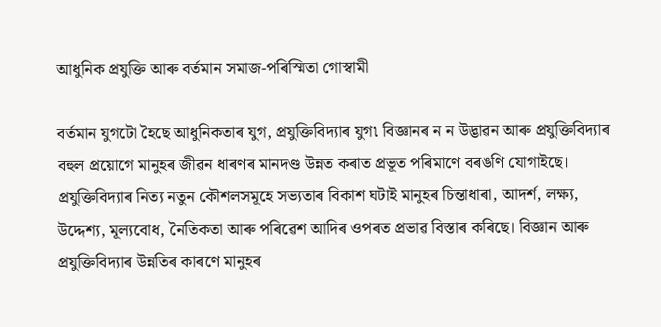আধুনিক প্ৰযুক্তি আৰু বৰ্তমান সমাজ-পৰিস্মিতা গোস্বামী

বৰ্তমান যুগটো হৈছে আধুনিকতাৰ যুগ, প্ৰযুক্তিবিদ্যাৰ যুগ৷ বিজ্ঞানৰ ন ন উদ্ভাৱন আৰু প্ৰযুক্তিবিদ্যাৰ বহুল প্ৰয়োগে মানুহৰ জীৱন ধাৰণৰ মানদণ্ড উন্নত কৰাত প্ৰভূত পৰিমাণে বৰঙণি যোগাইছে। প্ৰযুক্তিবিদ্যাৰ নিত্য নতুন কৌশলসমূহে সভ্যতাৰ বিকাশ ঘটাই মানুহৰ চিন্তাধাৰা, আদৰ্শ, লক্ষ্য, উদ্দেশ্য, মূল্যবোধ, নৈতিকতা আৰু পৰিৱেশ আদিৰ ওপৰত প্ৰভাৱ বিস্তাৰ কৰিছে। বিজ্ঞান আৰু প্ৰযুক্তিবিদ্যাৰ উন্নতিৰ কাৰণে মানুহৰ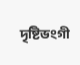দৃষ্টিভংগী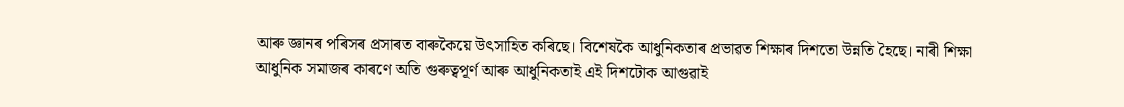আৰু জ্ঞানৰ পৰিসৰ প্ৰসাৰত বাৰুকৈয়ে উৎসাহিত কৰিছে। বিশেষকৈ আধুনিকতাৰ প্ৰভাৱত শিক্ষাৰ দিশতো উন্নতি হৈছে। নাৰী শিক্ষা আধুনিক সমাজৰ কাৰণে অতি গুৰুত্বপূৰ্ণ আৰু আধুনিকতাই এই দিশটোক আগুৱাই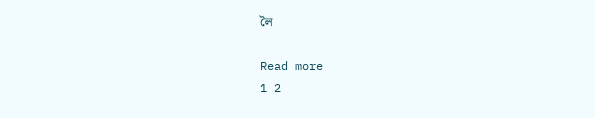লৈ

Read more
1 2